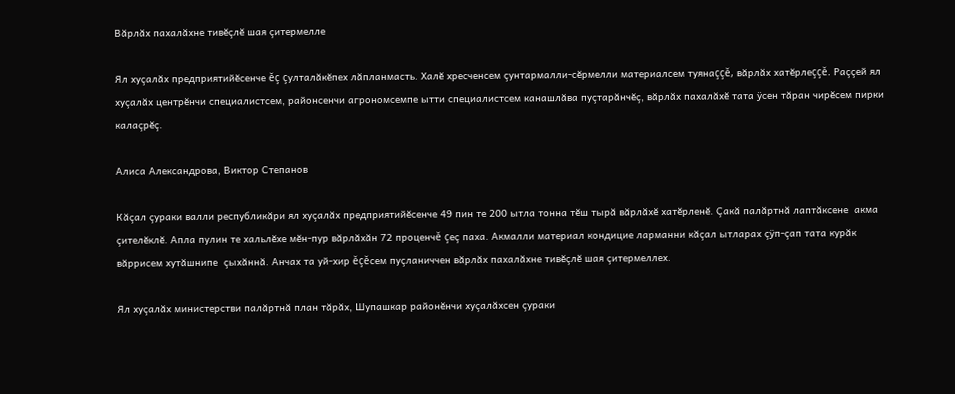Вăрлăх пахалăхне тивĕçлĕ шая çитермелле

Ял хуçалăх предприятийĕсенче ĕç çулталăкĕпех лăпланмасть. Халĕ хресченсем çунтармалли-сĕрмелли материалсем туянаççĕ, вăрлăх хатĕрлеççĕ. Раççей ял хуçалăх центрĕнчи специалистсем, районсенчи агрономсемпе ытти специалистсем канашлăва пуçтарăнчĕç, вăрлăх пахалăхĕ тата ÿсен тăран чирĕсем пирки калаçрĕç.

Алиса Александрова, Виктор Степанов

Кăçал çураки валли республикăри ял хуçалăх предприятийĕсенче 49 пин те 200 ытла тонна тĕш тырă вăрлăхĕ хатĕрленĕ. Çакă палăртнă лаптăксене  акма  çителĕклĕ. Апла пулин те хальлĕхе мĕн-пур вăрлăхăн 72 проценчĕ çеç паха. Акмалли материал кондицие ларманни кăçал ытларах çÿп-çап тата курăк вăррисем хутăшнипе  çыхăннă. Анчах та уй-хир ĕçĕсем пуçланиччен вăрлăх пахалăхне тивĕçлĕ шая çитермеллех.

Ял хуçалăх министерстви палăртнă план тăрăх, Шупашкар районĕнчи хуçалăхсен çураки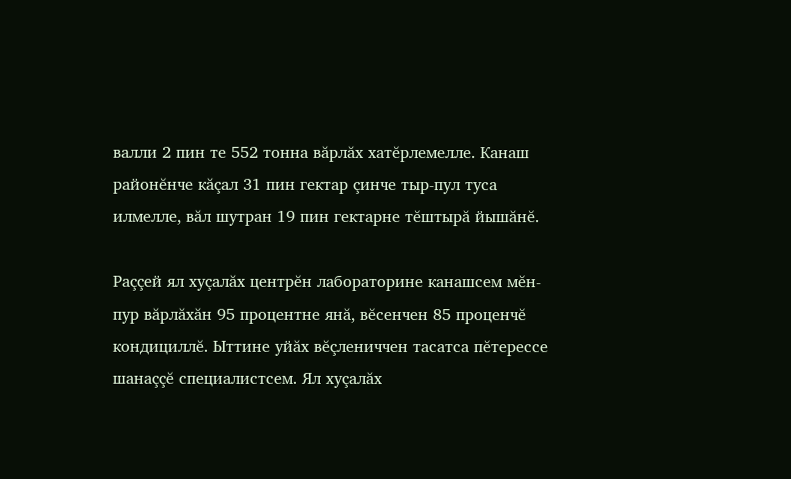валли 2 пин те 552 тонна вăрлăх хатĕрлемелле. Канаш районĕнче кăçал 31 пин гектар çинче тыр-пул туса илмелле, вăл шутран 19 пин гектарне тĕштырă йышăнĕ.

Раççей ял хуçалăх центрĕн лабораторине канашсем мĕн-пур вăрлăхăн 95 процентне янă, вĕсенчен 85 проценчĕ кондициллĕ. Ыттине уйăх вĕçлениччен тасатса пĕтерессе шанаççĕ специалистсем. Ял хуçалăх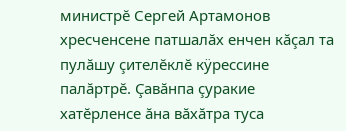министрĕ Сергей Артамонов хресченсене патшалăх енчен кăçал та пулăшу çителĕклĕ кÿрессине палăртрĕ. Çавăнпа çуракие хатĕрленсе ăна вăхăтра туса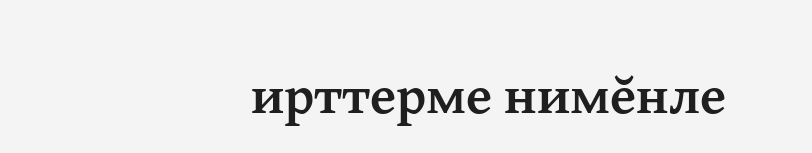ирттерме нимĕнле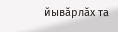йывăрлăх та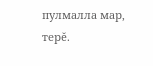пулмалла мар, терĕ.